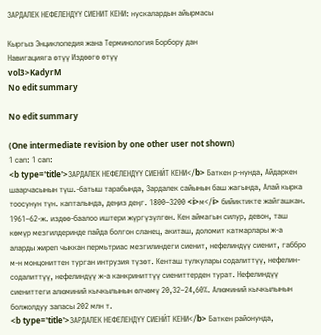ЗАРДАЛЕК НЕФЕЛЕНДҮҮ СИЕНИТ КЕНИ: нускалардын айырмасы

Кыргыз Энциклопедия жана Терминология Борбору дан
Навигацияга өтүү Издөөгө өтүү
vol3>KadyrM
No edit summary

No edit summary

(One intermediate revision by one other user not shown)
1 сап: 1 сап:
<b type='title'>ЗАРДАЛЕК НЕФЕЛЕНДҮҮ СИЕНИ́Т КЕНИ</b> Баткен р-нунда, Айдаркен шаарчасынын түш.-батыш тарабында, Зардалек сайынын баш жагында, Алай кырка тоосунун түн. капталында, деңиз деңг. 1800–3200 <i>м</i> бийиктикте жайгашкан. 1961–62-ж. издөө-баалоо иштери жүргүзүлгөн. Кен аймагын силур, девон, таш көмүр мезгилдеринде пайда болгон сланец, акиташ, доломит катмарлары ж-а аларды жиреп чыккан пермьтриас мезгилиндеги сиенит, нефелиндүү сиенит, габбро м-н монцониттен турган интрузия түзөт. Кенташ тулкулары содалиттүү, нефелин-содалиттүү, нефелиндүү ж-а канкриниттүү сиениттерден турат. Нефелиндүү сиениттеги алюминий кычкылынын өлчөмү 20,32–24,60%. Алюминий кычкылынын болжолдуу запасы 202 млн т.
<b type='title'>ЗАРДАЛЕК НЕФЕЛЕНДҮҮ СИЕНИ́Т КЕНИ</b> Баткен районунда,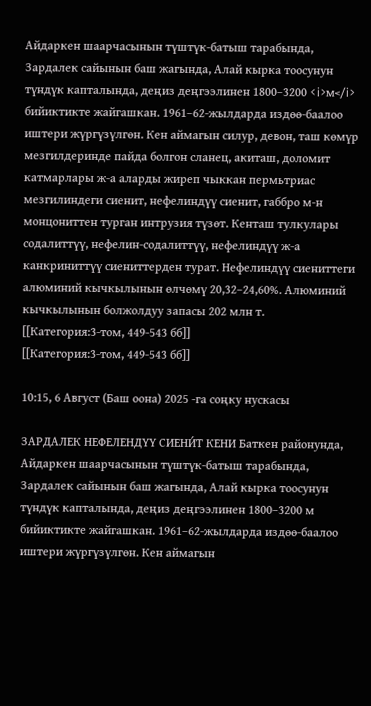Айдаркен шаарчасынын түштүк-батыш тарабында, Зардалек сайынын баш жагында, Алай кырка тоосунун түндүк капталында, деңиз деңгээлинен 1800–3200 <i>м</i> бийиктикте жайгашкан. 1961–62-жылдарда издөө-баалоо иштери жүргүзүлгөн. Кен аймагын силур, девон, таш көмүр мезгилдеринде пайда болгон сланец, акиташ, доломит катмарлары ж-а аларды жиреп чыккан пермьтриас мезгилиндеги сиенит, нефелиндүү сиенит, габбро м-н монцониттен турган интрузия түзөт. Кенташ тулкулары содалиттүү, нефелин-содалиттүү, нефелиндүү ж-а канкриниттүү сиениттерден турат. Нефелиндүү сиениттеги алюминий кычкылынын өлчөмү 20,32–24,60%. Алюминий кычкылынын болжолдуу запасы 202 млн т.
[[Категория:3-том, 449-543 бб]]
[[Категория:3-том, 449-543 бб]]

10:15, 6 Август (Баш оона) 2025 -га соңку нускасы

ЗАРДАЛЕК НЕФЕЛЕНДҮҮ СИЕНИ́Т КЕНИ Баткен районунда, Айдаркен шаарчасынын түштүк-батыш тарабында, Зардалек сайынын баш жагында, Алай кырка тоосунун түндүк капталында, деңиз деңгээлинен 1800–3200 м бийиктикте жайгашкан. 1961–62-жылдарда издөө-баалоо иштери жүргүзүлгөн. Кен аймагын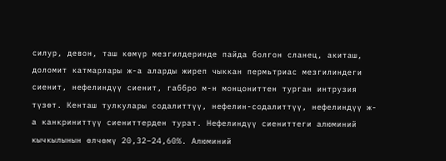силур, девон, таш көмүр мезгилдеринде пайда болгон сланец, акиташ, доломит катмарлары ж-а аларды жиреп чыккан пермьтриас мезгилиндеги сиенит, нефелиндүү сиенит, габбро м-н монцониттен турган интрузия түзөт. Кенташ тулкулары содалиттүү, нефелин-содалиттүү, нефелиндүү ж-а канкриниттүү сиениттерден турат. Нефелиндүү сиениттеги алюминий кычкылынын өлчөмү 20,32–24,60%. Алюминий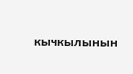кычкылынын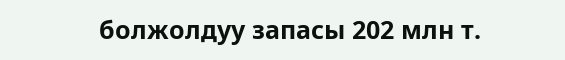болжолдуу запасы 202 млн т.